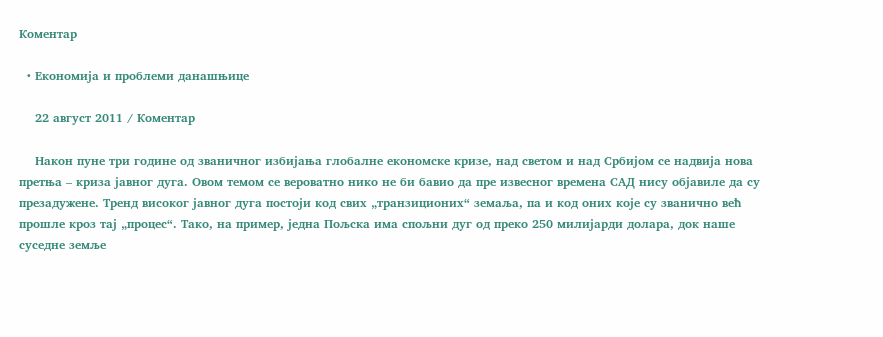Коментар

  • Економија и проблеми данашњице

    22 август 2011 / Коментар

    Након пуне три године од званичног избијања глобалне економске кризе, над светом и над Србијом се надвија нова претња – криза јавног дуга. Овом темом се вероватно нико не би бавио да пре извесног времена САД нису објавиле да су презадужене. Тренд високог јавног дуга постоји код свих „транзиционих“ земаља, па и код оних које су званично већ прошле кроз тај „процес“. Тако, на пример, једна Пољска има спољни дуг од преко 250 милијарди долара, док наше суседне земље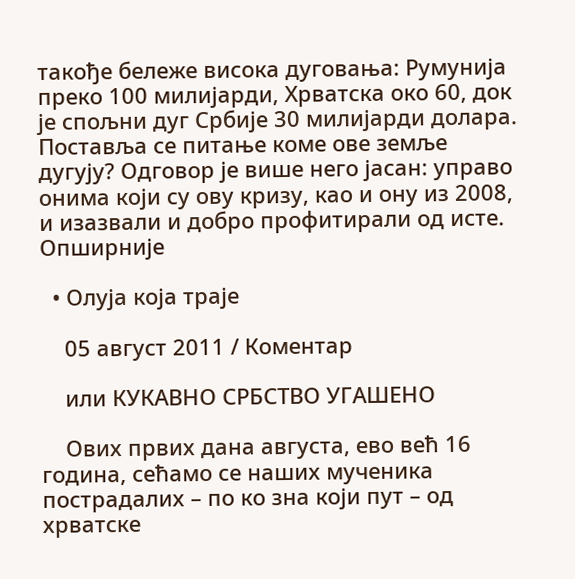такође бележе висока дуговања: Румунија преко 100 милијарди, Хрватска око 60, док је спољни дуг Србије 30 милијарди долара. Поставља се питање коме ове земље дугују? Одговор је више него јасан: управо онима који су ову кризу, као и ону из 2008, и изазвали и добро профитирали од исте. Опширније

  • Олуја која траје

    05 август 2011 / Коментар

    или КУКАВНО СРБСТВО УГАШЕНО

    Ових првих дана августа, ево већ 16 година, сећамо се наших мученика пострадалих – по ко зна који пут – од хрватске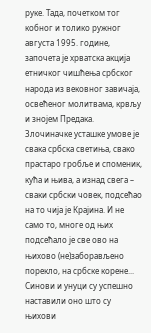руке. Тада, почетком тог кобног и толико ружног августа 1995. године, започета је хрватска акција етничког чишћења србског народа из вековног завичаја, освећеног молитвама, крвљу и знојем Предака. Злочиначке усташке умове је свака србска светиња, свако прастаро гробље и споменик, кућа и њива, а изнад свега – сваки србски човек, подсећао на то чија је Крајина. И не само то, многе од њих подсећало је све ово на њихово (не)заборављено порекло, на србске корене... Синови и унуци су успешно наставили оно што су њихови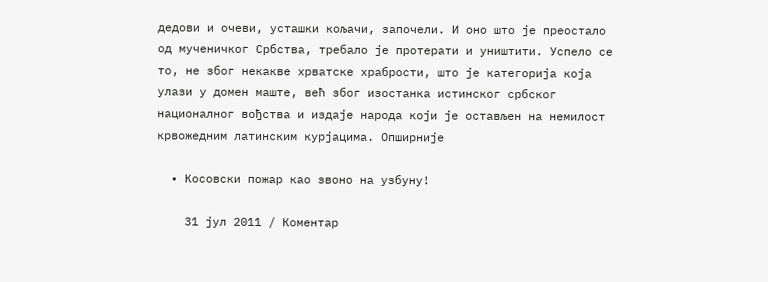дедови и очеви, усташки кољачи, започели. И оно што је преостало од мученичког Србства, требало је протерати и уништити. Успело се то, не због некакве хрватске храбрости, што је категорија која улази у домен маште, већ због изостанка истинског србског националног вођства и издаје народа који је остављен на немилост крвожедним латинским курјацима. Опширније

  • Косовски пожар као звоно на узбуну!

    31 јул 2011 / Коментар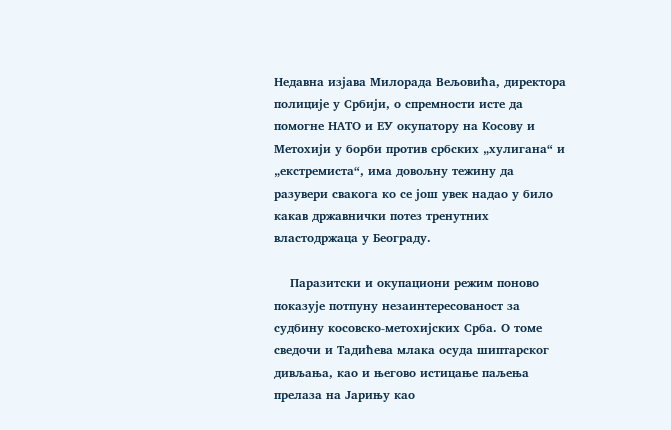Недавна изјава Милорада Вељовића, директора полиције у Србији, о спремности исте да помогне НАТО и ЕУ окупатору на Косову и Метохији у борби против србских „хулигана“ и „екстремиста“, има довољну тежину да разувери свакога ко се још увек надао у било какав државнички потез тренутних властодржаца у Београду.

    Паразитски и окупациони режим поново показује потпуну незаинтересованост за судбину косовско-метохијских Срба. О томе сведочи и Тадићева млака осуда шиптарског дивљања, као и његово истицање паљења прелаза на Јарињу као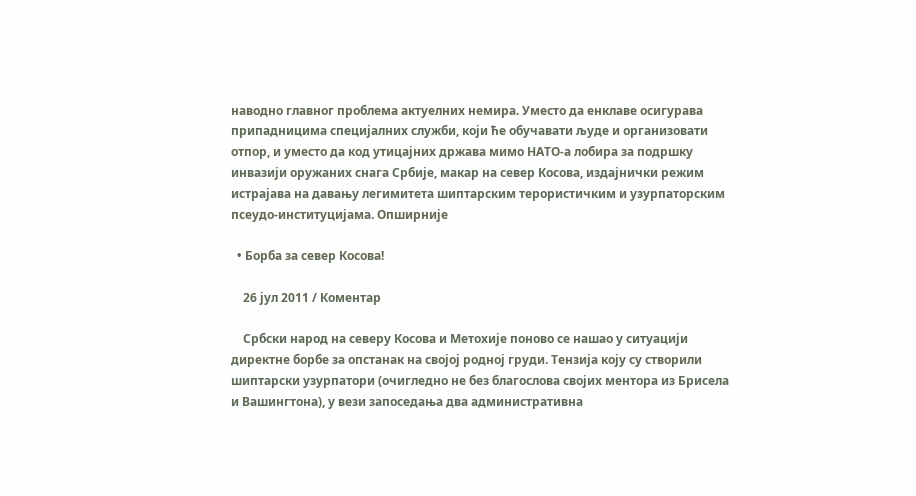наводно главног проблема актуелних немира. Уместо да енклаве осигурава припадницима специјалних служби, који ће обучавати људе и организовати отпор, и уместо да код утицајних држава мимо НАТО-а лобира за подршку инвазији оружаних снага Србије, макар на север Косова, издајнички режим истрајава на давању легимитета шиптарским терористичким и узурпаторским псеудо-институцијама. Опширније

  • Борба за север Косова!

    26 јул 2011 / Коментар

    Србски народ на северу Косова и Метохије поново се нашао у ситуацији директне борбе за опстанак на својој родној груди. Тензија коју су створили шиптарски узурпатори (очигледно не без благослова својих ментора из Брисела и Вашингтона), у вези запоседања два административна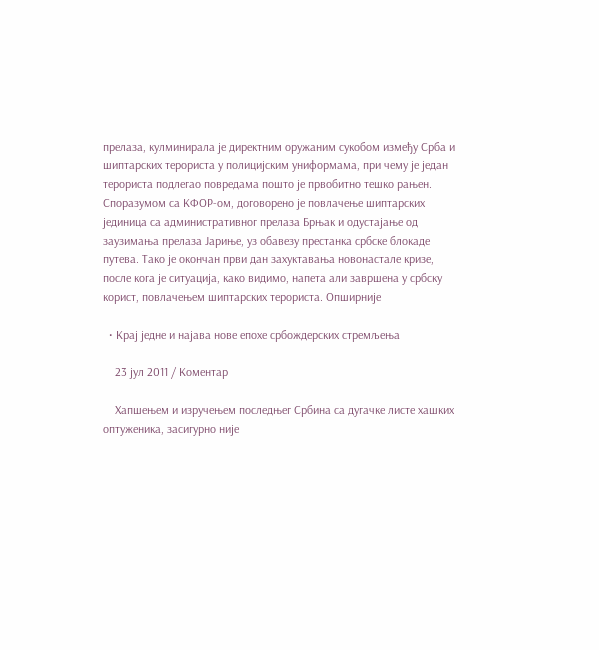прелаза, кулминирала је директним оружаним сукобом између Срба и шиптарских терориста у полицијским униформама, при чему је један терориста подлегао повредама пошто је првобитно тешко рањен. Споразумом са КФОР-ом, договорено је повлачење шиптарских јединица са административног прелаза Брњак и одустајање од заузимања прелаза Јариње, уз обавезу престанка србске блокаде путева. Тако је окончан први дан захуктавања новонастале кризе, после кога је ситуација, како видимо, напета али завршена у србску корист, повлачењем шиптарских терориста. Опширније

  • Крај једне и најава нове епохе србождерских стремљења

    23 јул 2011 / Коментар

    Хапшењем и изручењем последњег Србина са дугачке листе хашких оптуженика, засигурно није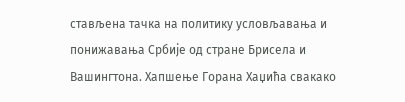стављена тачка на политику условљавања и понижавања Србије од стране Брисела и Вашингтона. Хапшење Горана Хаџића свакако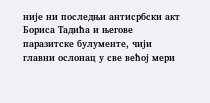није ни последњи антисрбски акт Бориса Тадића и његове паразитске булументе, чији главни ослонац у све већој мери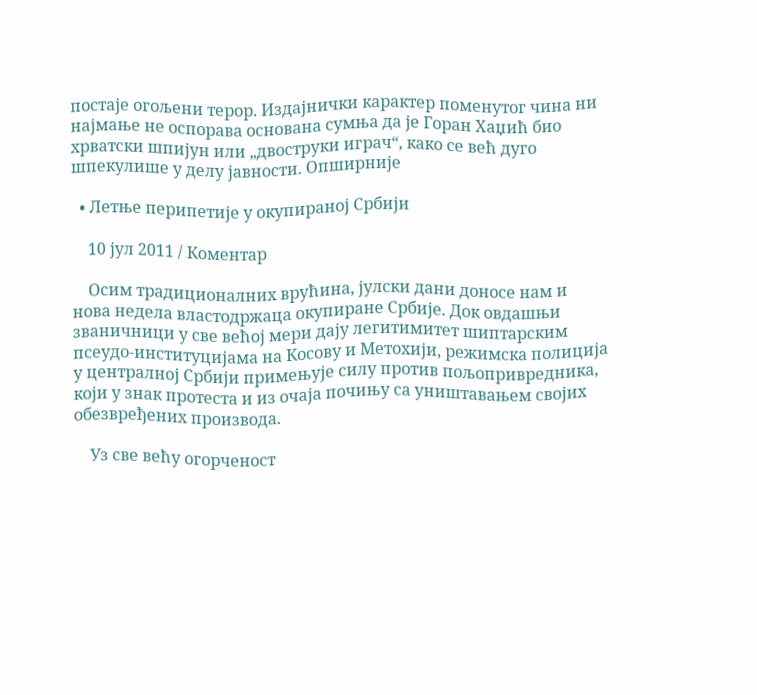постаје огољени терор. Издајнички карактер поменутог чина ни најмање не оспорава основана сумња да је Горан Хаџић био хрватски шпијун или „двоструки играч“, како се већ дуго шпекулише у делу јавности. Опширније

  • Летње перипетије у окупираној Србији

    10 јул 2011 / Коментар

    Осим традиционалних врућина, јулски дани доносе нам и нова недела властодржаца окупиране Србије. Док овдашњи званичници у све већој мери дају легитимитет шиптарским псеудо-институцијама на Косову и Метохији, режимска полиција у централној Србији примењује силу против пољопривредника, који у знак протеста и из очаја почињу са уништавањем својих обезвређених производа.

    Уз све већу огорченост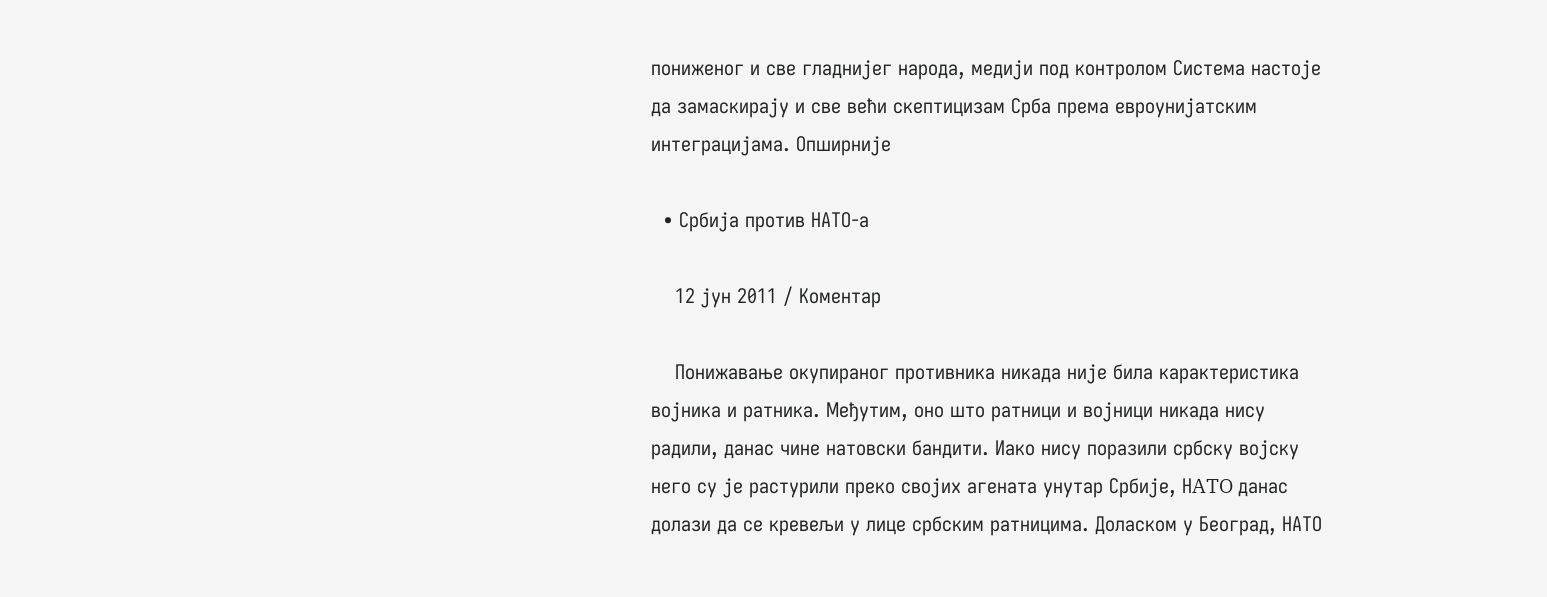пониженог и све гладнијег народа, медији под контролом Система настоје да замаскирају и све већи скептицизам Срба према евроунијатским интеграцијама. Опширније

  • Србија против НАТО-а

    12 јун 2011 / Коментар

    Понижавање окупираног противника никада није била карактеристика војника и ратника. Међутим, оно што ратници и војници никада нису радили, данас чине натовски бандити. Иако нису поразили србску војску него су је растурили преко својих агената унутар Србије, НATO данас долази да се кревељи у лице србским ратницима. Доласком у Београд, НАТО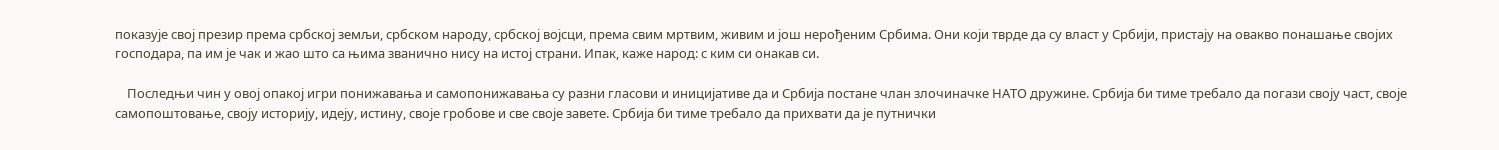показује свој презир према србској земљи, србском народу, србској војсци, према свим мртвим, живим и још нерођеним Србима. Они који тврде да су власт у Србији, пристају на овакво понашање својих господара, па им је чак и жао што са њима званично нису на истој страни. Ипак, каже народ: с ким си онакав си.

    Последњи чин у овој опакој игри понижавања и самопонижавања су разни гласови и иницијативе да и Србија постане члан злочиначке НАТО дружине. Србија би тиме требало да погази своју част, своје самопоштовање, своју историју, идеју, истину, своје гробове и све своје завете. Србија би тиме требало да прихвати да је путнички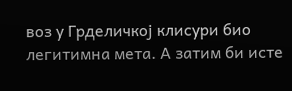воз у Грделичкој клисури био легитимна мета. А затим би исте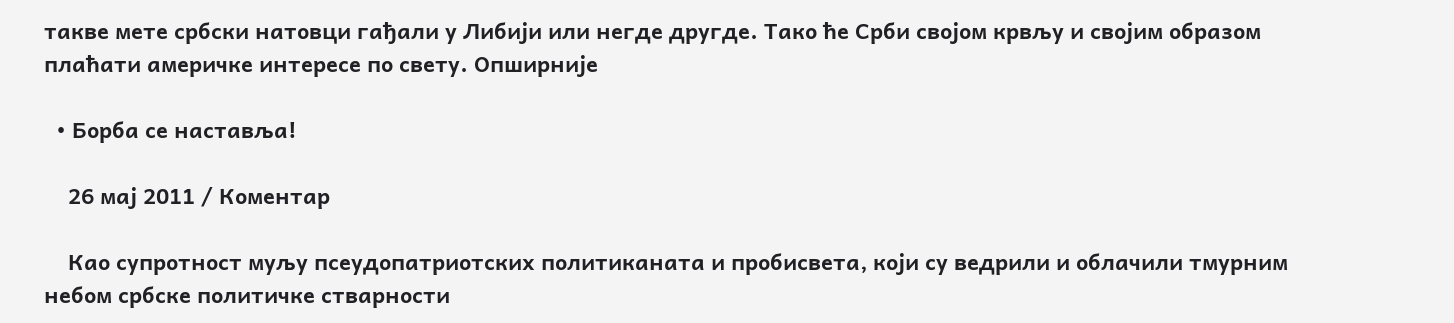такве мете србски натовци гађали у Либији или негде другде. Тако ће Срби својом крвљу и својим образом плаћати америчке интересе по свету. Опширније

  • Борба се наставља!

    26 мај 2011 / Коментар

    Као супротност муљу псеудопатриотских политиканата и пробисвета, који су ведрили и облачили тмурним небом србске политичке стварности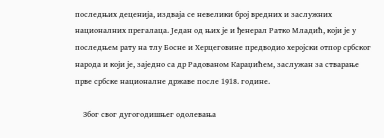последњих деценија, издваја се невелики број вредних и заслужних националних прегалаца. Један од њих је и ђенерал Ратко Младић, који је у последњем рату на тлу Босне и Херцеговине предводио херојски отпор србског народа и који је, заједно са др Радованом Караџићем, заслужан за стварање прве србске националне државе после 1918. године.

    Због свог дугогодишњег одолевања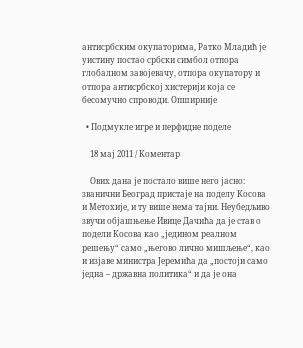антисрбским окупаторима, Ратко Младић је уистину постао србски симбол отпора глобалном завојевачу, отпора окупатору и отпора антисрбској хистерији која се бесомучно спроводи. Опширније

  • Подмукле игре и перфидне поделе

    18 мај 2011 / Коментар

    Ових дана је постало више него јасно: званични Београд пристаје на поделу Косова и Метохије, и ту више нема тајни. Неубедљиво звучи објашњење Ивице Дачића да је став о подели Косова као „једином реалном решењу“ само „његово лично мишљење“, као и изјаве министра Јеремића да „постоји само једна – државна политика“ и да је она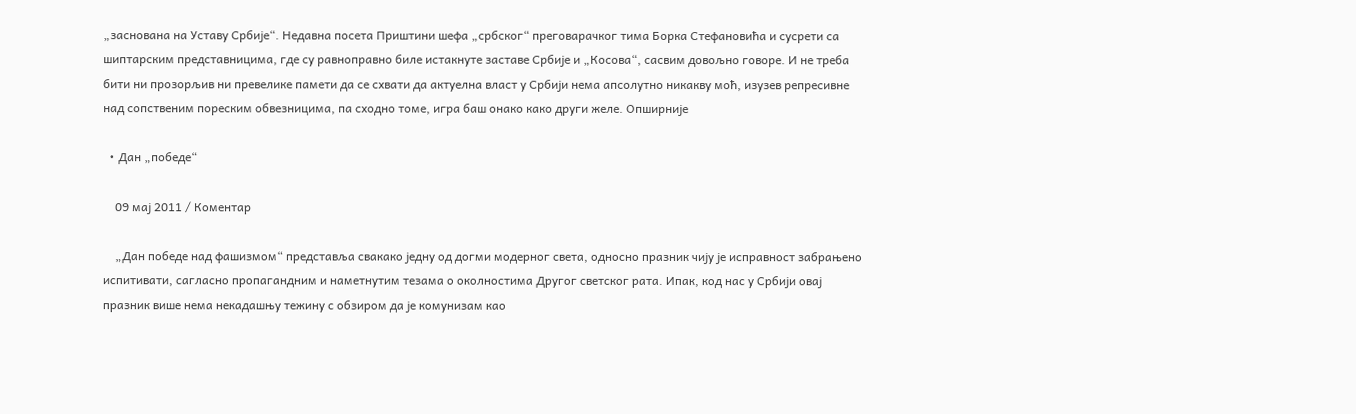„заснована на Уставу Србије“. Недавна посета Приштини шефа „србског“ преговарачког тима Борка Стефановића и сусрети са шиптарским представницима, где су равноправно биле истакнуте заставе Србије и „Косова“, сасвим довољно говоре. И не треба бити ни прозорљив ни превелике памети да се схвати да актуелна власт у Србији нема апсолутно никакву моћ, изузев репресивне над сопственим пореским обвезницима, па сходно томе, игра баш онако како други желе. Опширније

  • Дан „победе“

    09 мај 2011 / Коментар

    „Дан победе над фашизмом“ представља свакако једну од догми модерног света, односно празник чију је исправност забрањено испитивати, сагласно пропагандним и наметнутим тезама о околностима Другог светског рата. Ипак, код нас у Србији овај празник више нема некадашњу тежину с обзиром да је комунизам као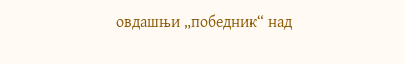овдашњи „победник“ над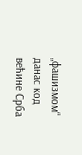„фашизмом“ данас код већине Срба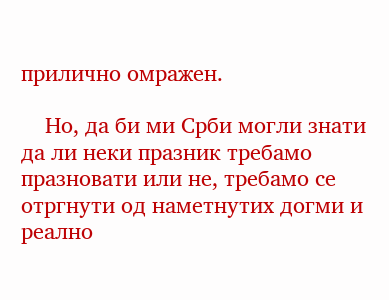прилично омражен.

    Но, да би ми Срби могли знати да ли неки празник требамо празновати или не, требамо се отргнути од наметнутих догми и реално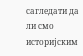сагледати да ли смо историјским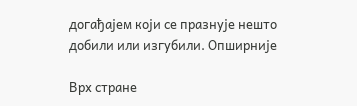догађајем који се празнује нешто добили или изгубили. Опширније

Врх стране